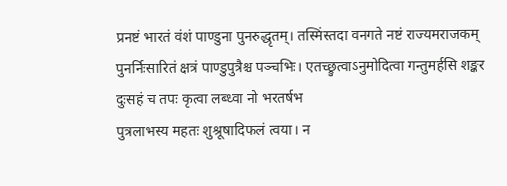प्रनष्टं भारतं वंशं पाण्डुना पुनरुद्धृतम्। तस्मिंस्तदा वनगते नष्टं राज्यमराजकम्
पुनर्निःसारितं क्षत्रं पाण्डुपुत्रैश्च पञ्चभिः। एतच्छ्रुत्वाऽनुमोदित्वा गन्तुमर्हसि शङ्कर
दुःसहं च तपः कृत्वा लब्ध्वा नो भरतर्षभ
पुत्रलाभस्य महतः शुश्रूषादिफलं त्वया। न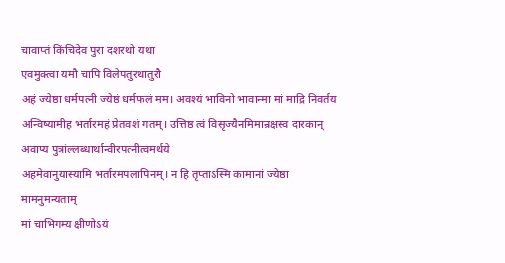चावाप्तं किंचिदेव पुरा दशरथो यथा
एवमुक्त्वा यमौ चापि विलेपतुरथातुरौ
अहं ज्येष्ठा धर्मपत्नी ज्येष्ठं धर्मफलं मम। अवश्यं भाविनो भावान्मा मां माद्रि निवर्तय
अन्विष्यामीह भर्तारमहं प्रेतवशं गतम्। उत्तिष्ठ त्वं विसृज्यैनमिमान्रक्षस्व दारकान्
अवाप्य पुत्रांल्लब्धार्थान्वीरपत्नीत्वमर्थये
अहमेवानुयास्यामि भर्तारमपलापिनम्। न हि तृप्ताऽस्मि कामानां ज्येष्ठा मामनुमन्यताम्
मां चाभिगम्य क्षीणोऽयं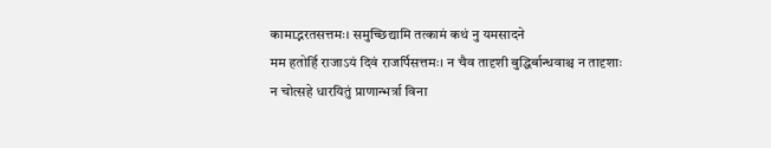कामाद्भरतसत्तमः। समुच्छिद्यामि तत्कामं कथं नु यमसादने
मम हतोर्हि राजाऽयं दिवं राजर्पिसत्तमः। न चैव तादृशी बुद्धिर्बान्धवाश्च न तादृशाः
न चोत्सहे धारयितुं प्राणान्भर्त्रा विना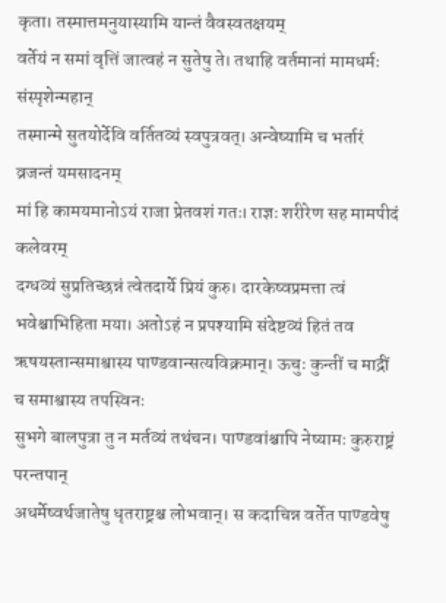कृता। तस्मात्तमनुयास्यामि यान्तं वैवस्वतक्षयम्
वर्तेयं न समां वृत्तिं जात्वहं न सुतेषु ते। तथाहि वर्तमानां मामधर्मः संस्पृशेन्महान्
तस्मान्मे सुतयोर्देवि वर्तितव्यं स्वपुत्रवत्। अन्वेष्यामि च भर्तारं व्रजन्तं यमसादनम्
मां हि कामयमानोऽयं राजा प्रेतवशं गतः। राज्ञः शरीरेण सह मामपीदं कलेवरम्
दग्धव्यं सुप्रतिच्छन्नं त्वेतदार्ये प्रियं कुरु। दारकेष्वप्रमत्ता त्वं भवेश्चाभिहिता मया। अतोऽहं न प्रपश्यामि संदेष्टव्यं हितं तव
ऋषयस्तान्समाश्वास्य पाण्डवान्सत्यविक्रमान्। ऊचुः कुन्तीं च माद्रीं च समाश्वास्य तपस्विनः
सुभगे बालपुत्रा तु न मर्तव्यं तथंचन। पाण्डवांश्चापि नेष्यामः कुरुराष्ट्रं परन्तपान्
अधर्मेष्वर्थजातेषु धृतराष्ट्रश्च लोभवान्। स कदाचिन्न वर्तेत पाण्डवेषु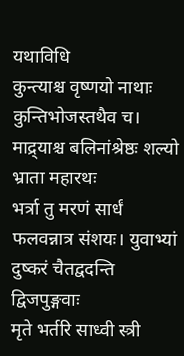यथाविधि
कुन्त्याश्च वृष्णयो नाथाः कुन्तिभोजस्तथैव च। माद्र्याश्च बलिनांश्रेष्ठः शल्यो भ्राता महारथः
भर्त्रा तु मरणं सार्धं फलवन्नात्र संशयः। युवाभ्यां दुष्करं चैतद्वदन्ति द्विजपुङ्गवाः
मृते भर्तरि साध्वी स्त्री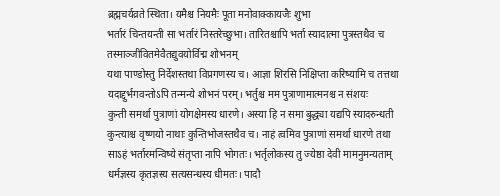ब्रह्मचर्यव्रते स्थिता। यमैश्च नियमैः पूता मनोवाक्कायजैः शुभा
भर्तारं चिन्तयन्ती सा भर्तारं निस्तरेच्छुभा। तारितश्चापि भर्ता स्यादात्मा पुत्रस्तथैव च
तस्माञ्जीवितमेवैतद्युवयोर्विद्म शोभनम्
यथा पाण्डोस्तु निर्देशस्तथा विप्रगणस्य च। आज्ञा शिरसि निक्षिप्ता करिष्यामि च तत्तथा
यदाद्दुर्भगवन्तोऽपि तन्मन्ये शोभनं परम्। भर्तुश्च मम पुत्राणामात्मनश्च न संशयः
कुन्ती समर्था पुत्राणां योगक्षेमस्य धारणे। अस्या हि न समा बुद्ध्या यद्यपि स्यादरुन्धती
कुन्त्याश्च वृष्णयो नाथाः कुन्तिभोजस्तथैव च। नाहं त्वमिव पुत्राणां समर्था धारणे तथा
साऽहं भर्तारमन्विष्ये संतृप्ता नापि भोगतः। भर्तृलोकस्य तु ज्येष्ठा देवी मामनुमन्यताम्
धर्मज्ञस्य कृतज्ञस्य सत्यसन्धस्य धीमतः। पादौ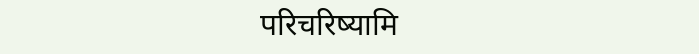परिचरिष्यामि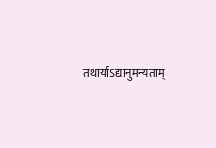तथार्याऽद्यानुमन्यताम्